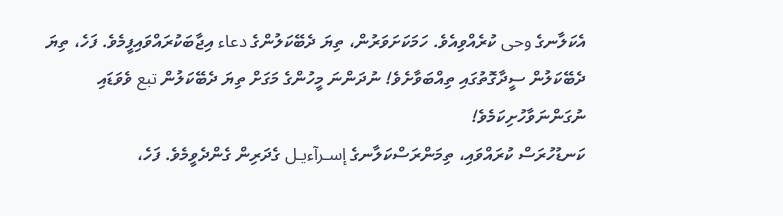އެކަލާނގެ وحى ކުރެއްވިއެވެ. ހަމަކަށަވަރުން، ތިޔަ ދެބޭކަލުންގެ دعاء އިޖާބަކުރައްވައިފީމެވެ. ފަހެ، ތިޔަ ދެބޭކަލުން ސީދާގޮތުގައި ތިއްބަވާށެވެ! ނުދަންނަ މީހުންގެ މަގަށް ތިޔަ ދެބޭކަލުން تبع ވެވަޑައި ނުގަންނަވާހުށިކަމެވެ!
ކަނޑުހުރަސް ކުރައްވައި، ތިމަންރަސްކަލާނގެ إسـرآءيـل ގެދަރިން ގެންދެވީމެވެ. ފަހެ،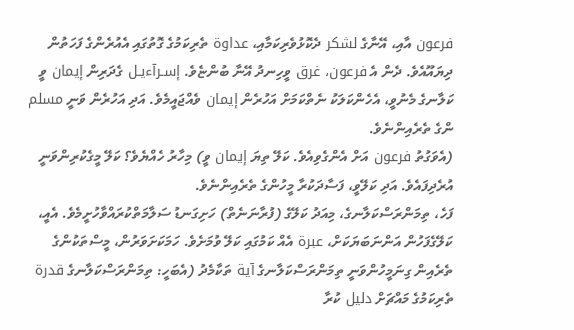فرعون އާއި، އޭނާގެ لشكر ދެކޮޅުވެރިކަމާއި، عداوة ތެރިކަމުގެ ގޮތުގައި އެއުރެންގެ ފަހަތުން ދިޔައޫއެވެ. ދެން އެ فرعون، غرق ވީހިނދު އޭނާ ބުންޏެވެ. إسـرآءيـل ގެދަރިން إيمان ވީ ކަލާނގެ މެނުވީ، އެހެންކަލަކު ނެތްކަމަށް އަހުރެން إيمان ވެއްޖައީމެވެ. އަދި އަހުރެން ވަނީ مسلم ންގެ ތެރެއިންނެވެ.
(އެވަގުތު فرعون އަށް އެންގެވިއެވެ. ކަލޭ ތިޔަ إيمان ވީ) މިހާރު ހެއްޔެވެ؟ ކަލޭ މީގެކުރިންވަނީ އުރެދިފައެވެ. އަދި ކަލޭވީ، ފަސާދަކުރާ މީހުންގެ ތެރެއިންނެވެ.
ފަހެ، ތިމަންރަސްކަލާނގެ، މިއަދު ކަލޭގެ (ފުރާނަނެތް) ހަށިގަނޑު ސަލާމަތްކުރައްވާހުށީމެވެ. އެއީ، ކަލޭގެފަހުން އަންނަބަޔަކަށް، عبرة އެއް ކަމުގައި ކަލޭ ވުމަށެވެ. ހަމަކަށަވަރުން، މީސްތަކުންގެ ތެރެއިން ގިނަމީހުންވަނީ ތިމަންރަސްކަލާނގެ آية ތަކާމެދު (އެބަހީ: ތިމަންރަސްކަލާނގެ قدرة ތެރިކަމުގެ މައްޗަށް دليل ކުރާ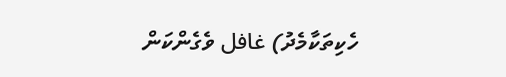ހެކިތަކާމެދު) غافل ވެގެންކަން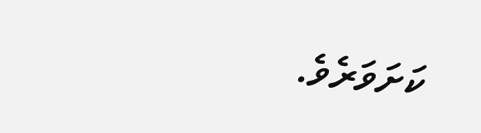ކަށަވަރެވެ.